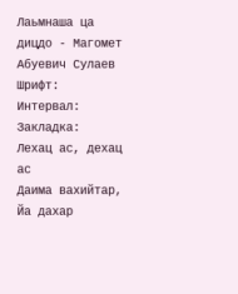Лаьмнаша ца дицдо - Магомет Абуевич Сулаев
Шрифт:
Интервал:
Закладка:
Лехац ас, дехац ас
Даима вахийтар,
Йа дахар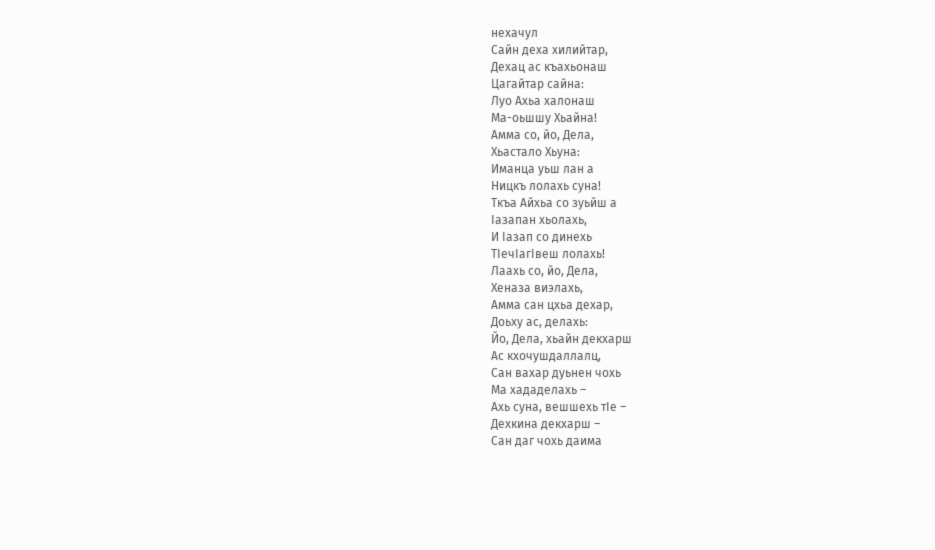нехачул
Сайн деха хилийтар,
Дехац ас къахьонаш
Цагайтар сайна:
Луо Ахьа халонаш
Ма-оьшшу Хьайна!
Амма со, йо, Дела,
Хьастало Хьуна:
Иманца уьш лан а
Ницкъ лолахь суна!
Ткъа Айхьа со зуьйш а
Ӏазапан хьолахь,
И Ӏазап со динехь
ТӀечӀагӀвеш лолахь!
Лаахь со, йо, Дела,
Хеназа виэлахь,
Амма сан цхьа дехар,
Доьху ас, делахь:
Йо, Дела, хьайн декхарш
Ас кхочушдаллалц,
Сан вахар дуьнен чохь
Ма хададелахь –
Ахь суна, вешшехь тӀе –
Дехкина декхарш –
Сан даг чохь даима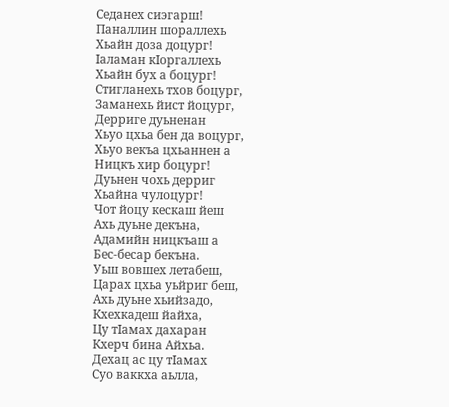Седанех сиэгарш!
Паналлин шораллехь
Хьайн доза доцург!
Ӏаламан кӀоргаллехь
Хьайн бух а боцург!
Стигланехь тхов боцург,
Заманехь йист йоцург,
Дерриге дуьненан
Хьуо цхьа бен да воцург,
Хьуо векъа цхьаннен а
Ницкъ хир боцург!
Дуьнен чохь дерриг
Хьайна чулоцург!
Чот йоцу кескаш йеш
Ахь дуьне декъна,
Адамийн ницкъаш а
Бес-бесар бекъна.
Уьш вовшех летабеш,
Царах цхьа уьйриг беш,
Ахь дуьне хьийзадо,
Кхехкадеш йайха,
Цу тӀамах дахаран
Кхерч бина Айхьа.
Дехац ас цу тӀамах
Суо ваккха аьлла,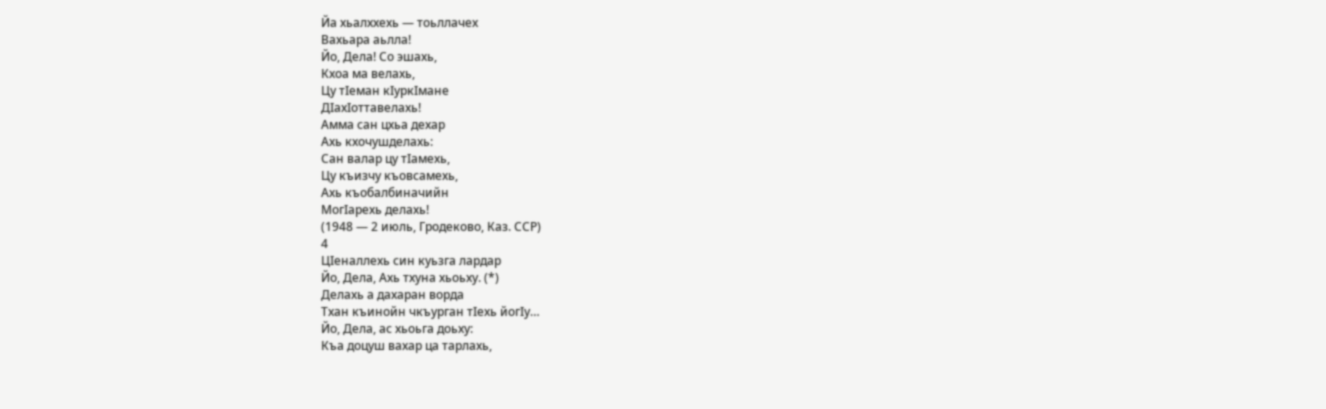Йа хьалххехь — тоьллачех
Вахьара аьлла!
Йо, Дела! Со эшахь,
Кхоа ма велахь,
Цу тӀеман кӀуркӀмане
ДӀахӀоттавелахь!
Амма сан цхьа дехар
Ахь кхочушделахь:
Сан валар цу тӀамехь,
Цу къизчу къовсамехь,
Ахь къобалбиначийн
МогӀарехь делахь!
(1948 — 2 июль, Гродеково, Каз. ССР)
4
ЦӀеналлехь син куьзга лардар
Йо, Дела, Ахь тхуна хьоьху. (*)
Делахь а дахаран ворда
Тхан къинойн чкъурган тӀехь йогӀу…
Йо, Дела, ас хьоьга доьху:
Къа доцуш вахар ца тарлахь,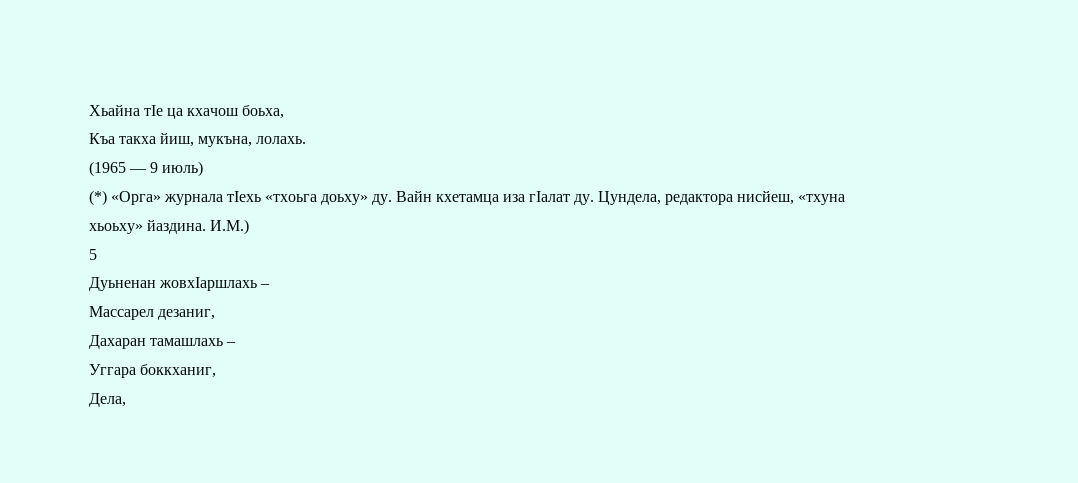Хьайна тӀе ца кхачош боьха,
Къа такха йиш, мукъна, лолахь.
(1965 — 9 июль)
(*) «Орга» журнала тӀехь «тхоьга доьху» ду. Вайн кхетамца иза гIалат ду. Цундела, редактора нисйеш, «тхуна хьоьху» йаздина. И.М.)
5
Дуьненан жовхӀаршлахь –
Массарел дезаниг,
Дахаран тамашлахь –
Уггара боккханиг,
Дела,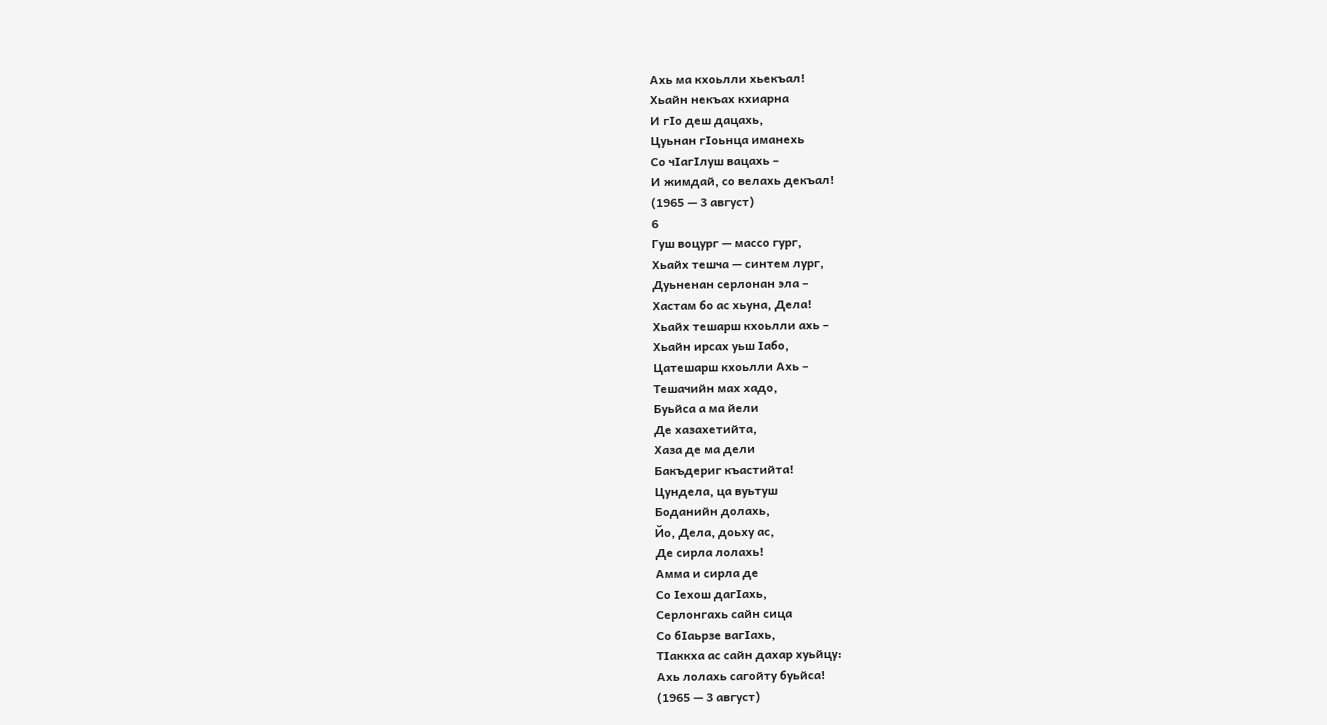Ахь ма кхоьлли хьекъал!
Хьайн некъах кхиарна
И гӀо деш дацахь,
Цуьнан гӀоьнца иманехь
Со чӀагӀлуш вацахь –
И жимдай, со велахь декъал!
(1965 — 3 август)
6
Гуш воцург — массо гург,
Хьайх тешча — синтем лург,
Дуьненан серлонан эла –
Хастам бо ас хьуна, Дела!
Хьайх тешарш кхоьлли ахь –
Хьайн ирсах уьш Ӏабо,
Цатешарш кхоьлли Ахь –
Тешачийн мах хадо,
Буьйса а ма йели
Де хазахетийта,
Хаза де ма дели
Бакъдериг къастийта!
Цундела, ца вуьтуш
Боданийн долахь,
Йо, Дела, доьху ас,
Де сирла лолахь!
Амма и сирла де
Со Ӏехош дагӀахь,
Серлонгахь сайн сица
Со бӀаьрзе вагӀахь,
ТӀаккха ас сайн дахар хуьйцу:
Ахь лолахь сагойту буьйса!
(1965 — 3 август)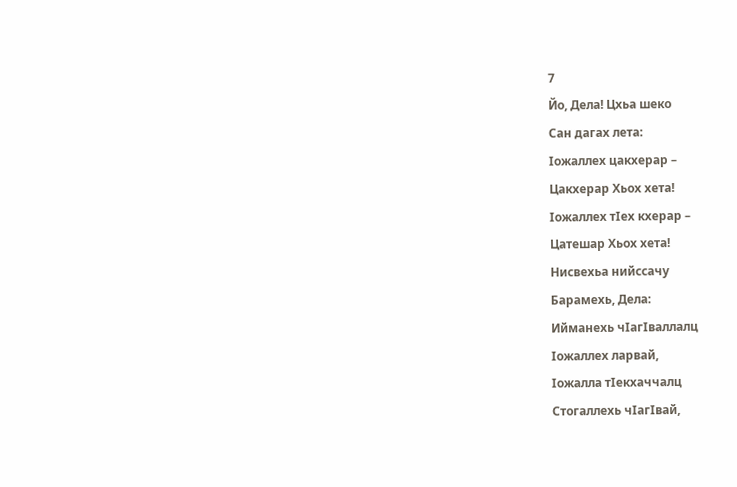7
Йо, Дела! Цхьа шеко
Сан дагах лета:
Ӏожаллех цакхерар –
Цакхерар Хьох хета!
Ӏожаллех тӀех кхерар –
Цатешар Хьох хета!
Нисвехьа нийссачу
Барамехь, Дела:
Ийманехь чӀагӀваллалц
Ӏожаллех ларвай,
Ӏожалла тӀекхаччалц
Стогаллехь чӀагӀвай,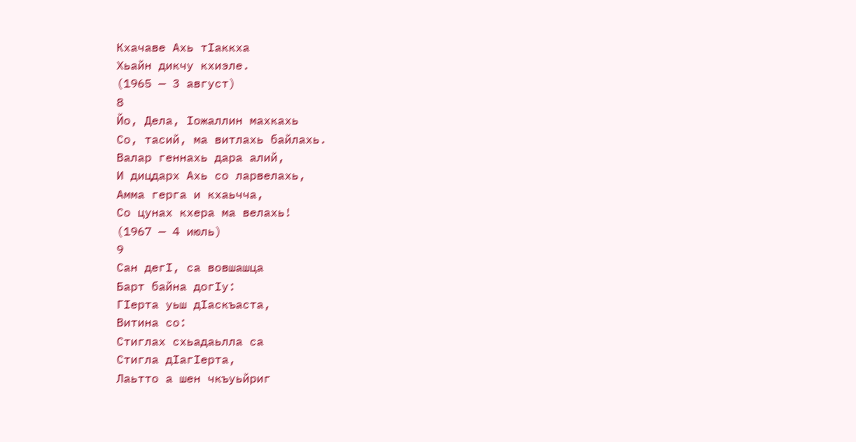Кхачаве Ахь тӀаккха
Хьайн дикчу кхиэле.
(1965 — 3 август)
8
Йо, Дела, Ӏожаллин махкахь
Со, тасий, ма витлахь байлахь.
Валар геннахь дара алий,
И дицдарх Ахь со ларвелахь,
Амма герга и кхаьчча,
Со цунах кхера ма велахь!
(1967 — 4 июль)
9
Сан дегӀ, са вовшашца
Барт байна догӀу:
ГӀерта уьш дӀаскъаста,
Витина со:
Стиглах схьадаьлла са
Стигла дӀагӀерта,
Лаьтто а шен чкъуьйриг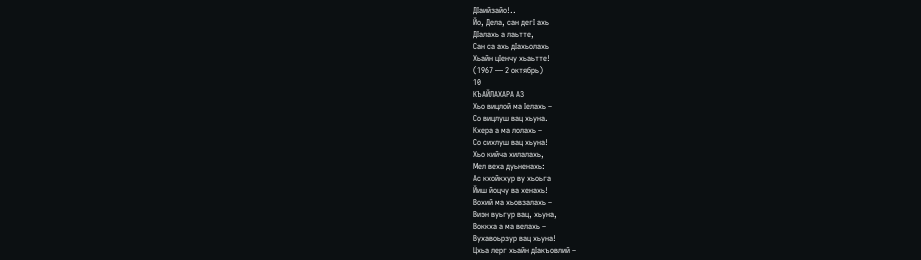ДӀаийзайо!..
Йо, Дела, сан дегӀ ахь
ДӀалахь а лаьтте,
Сан са ахь дӀахьолахь
Хьайн цӀенчу хьаьтте!
(1967 — 2 октябрь)
10
КЪАЙЛАХАРА АЗ
Хьо вицлой ма Ӏелахь –
Со вицлуш вац хьуна.
Кхера а ма лолахь –
Со сихлуш вац хьуна!
Хьо кийча хилалахь,
Мел веха дуьненахь:
Ас кхойкхур ву хьоьга
Йиш йоцчу ва хенахь!
Вохий ма хьовзалахь –
Виэн вуьгур вац, хьуна,
Воккха а ма велахь –
Вухавоьрзур вац хьуна!
Цхьа лерг хьайн дӀакъовлий –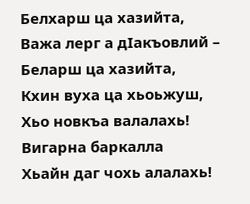Белхарш ца хазийта,
Важа лерг а дӀакъовлий –
Беларш ца хазийта,
Кхин вуха ца хьоьжуш,
Хьо новкъа валалахь!
Вигарна баркалла
Хьайн даг чохь алалахь!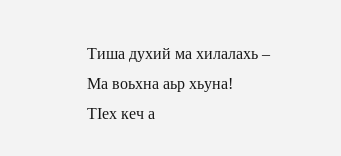Тиша духий ма хилалахь –
Ма воьхна аьр хьуна!
ТӀех кеч а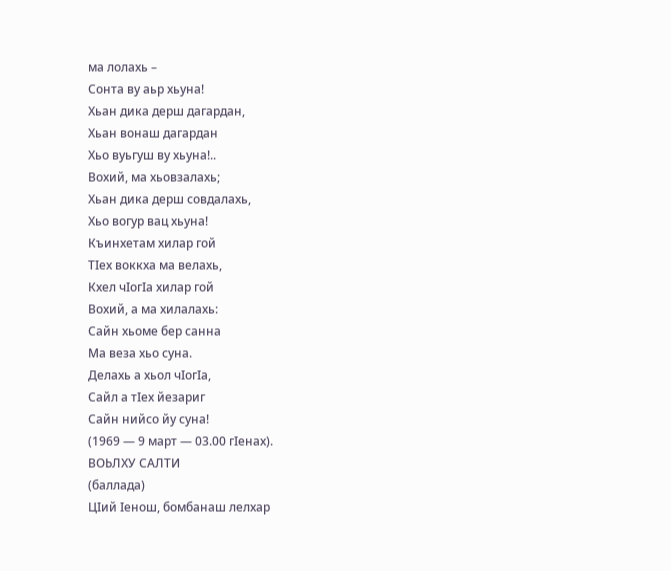ма лолахь –
Сонта ву аьр хьуна!
Хьан дика дерш дагардан,
Хьан вонаш дагардан
Хьо вуьгуш ву хьуна!..
Вохий, ма хьовзалахь;
Хьан дика дерш совдалахь,
Хьо вогур вац хьуна!
Къинхетам хилар гой
ТӀех воккха ма велахь,
Кхел чӀогӀа хилар гой
Вохий, а ма хилалахь:
Сайн хьоме бер санна
Ма веза хьо суна.
Делахь а хьол чӀогӀа,
Сайл а тӀех йезариг
Сайн нийсо йу суна!
(1969 — 9 март — 03.00 гӀенах).
ВОЬЛХУ САЛТИ
(баллада)
ЦIий Iенош, бомбанаш лелхар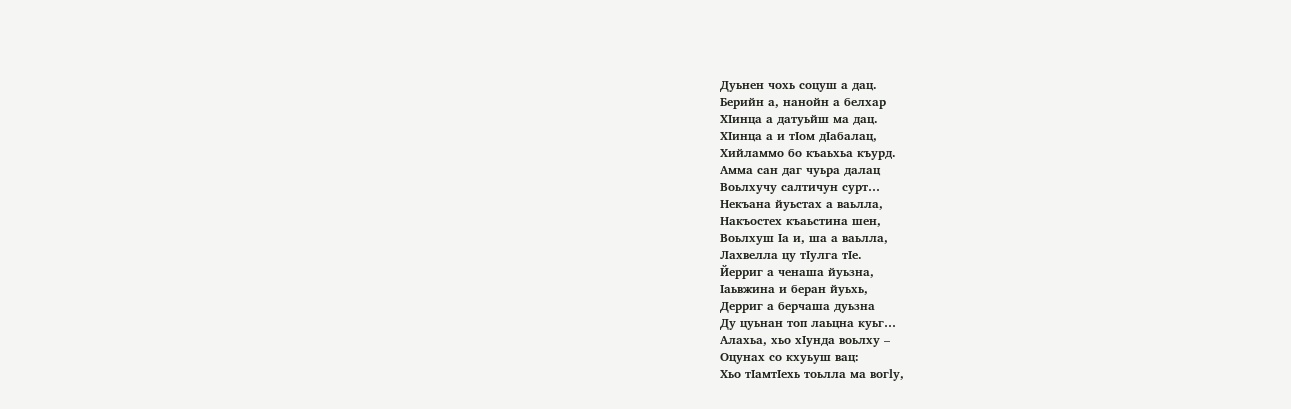Дуьнен чохь соцуш а дац.
Берийн а, нанойн а белхар
ХIинца а датуьйш ма дац.
ХIинца а и тIом дIабалац,
Хийламмо бо къаьхьа къурд.
Амма сан даг чуьра далац
Воьлхучу салтичун сурт…
Некъана йуьстах а ваьлла,
Накъостех къаьстина шен,
Воьлхуш Iа и, ша а ваьлла,
Лахвелла цу тIулга тIе.
Йерриг а ченаша йуьзна,
Iаьвжина и беран йуьхь,
Дерриг а берчаша дуьзна
Ду цуьнан топ лаьцна куьг…
Алахьа, хьо хIунда воьлху –
Оцунах со кхуьуш вац:
Хьо тIамтIехь тоьлла ма вoгly,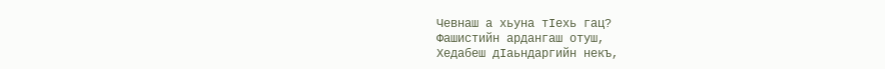Чевнаш а хьуна тIехь гац?
Фашистийн ардангаш отуш,
Хедабеш дIаьндаргийн некъ,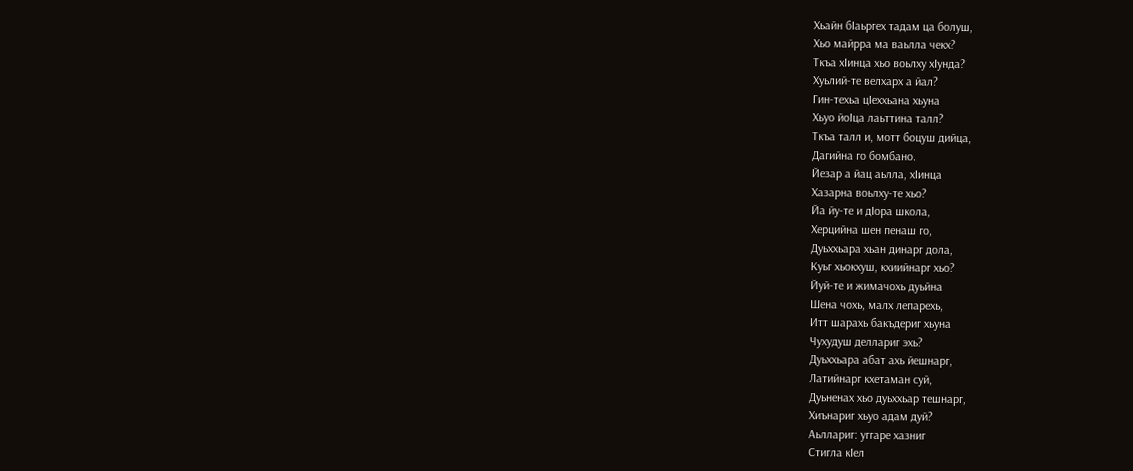Хьайн бIаьргех тадам ца болуш,
Хьо майрра ма ваьлла чекх?
Ткъа xIинцa хьо воьлху хIунда?
Хуьлий-те велхарх а йал?
Гин-техьа цIеххьана хьуна
Хьуо йoIцa лаьттина талл?
Ткъа талл и, мотт боцуш дийца,
Дагийна го бомбано.
Йезар а йац аьлла, хIинца
Хазарна воьлху-те хьо?
Йа йу-те и дIора школа,
Херцийна шен пенаш го,
Дуьххьара хьан динарг дола,
Куьг хьокхуш, кхиийнарг хьо?
Йуй-те и жимачохь дуьйна
Шена чохь, малх лепарехь,
Итт шарахь бакъдериг хьуна
Чухудуш деллариг эхь?
Дуьххьара абат ахь йешнарг,
Латийнарг кхетаман суй,
Дуьненах хьо дуьххьар тешнарг,
Хиънариг хьуо адам дуй?
Аьллариг: уггаре хазниг
Стигла кIел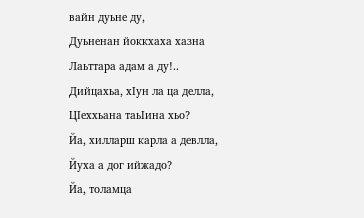вайн дуьне ду,
Дуьненан йоккхаха хазна
Лаьттара адам а ду!..
Дийцахьа, хIун ла ца делла,
ЦIеххьана таьIина хьо?
Йа, хилларш карла а девлла,
Йуха а дог ийжадо?
Йа, толамца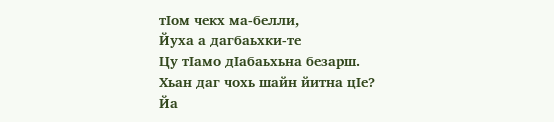тIом чекх ма-белли,
Йуха а дагбаьхки-те
Цу тIамо дIабаьхьна безарш.
Хьан даг чохь шайн йитна цIе?
Йа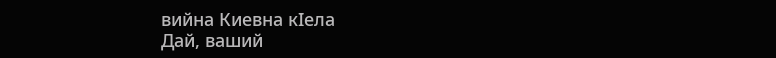вийна Киевна кIела
Дай, ваший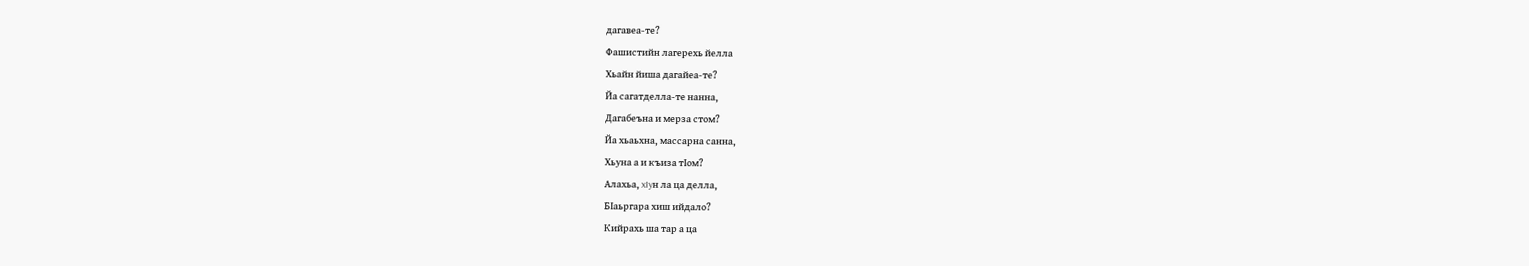дагавеа-те?
Фашистийн лагерехь йелла
Хьайн йиша дагайеа-те?
Йа сагатделла-те нанна,
Дагабеъна и мерза стом?
Йа хьаьхна, массарна санна,
Хьуна а и къиза тIом?
Алахьа, xIyн ла ца делла,
БIаьргара хиш ийдало?
Кийрахь ша тар а ца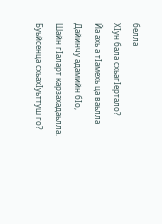белла
ХIун бала схьагIертало?
Йа ахь а тIамехь ца ваьлла
Дайинчу адамийн бIо,
Шайн гIаларт карзахадаьлла.
Буьйсенца схьахIуьттуш го?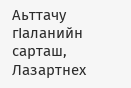Аьттачу гIаланийн сарташ,
Лазартнех